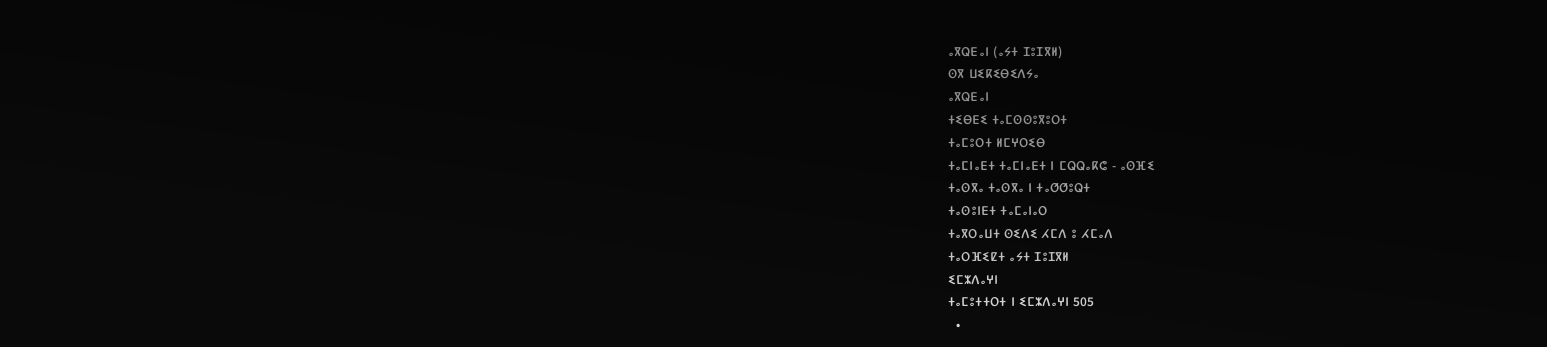ⴰⴳⵕⴹⴰⵏ (ⴰⵢⵜ ⵊⵓⵊⴳⵍ)
ⵙⴳ ⵡⵉⴽⵉⴱⵉⴷⵢⴰ
ⴰⴳⵕⴹⴰⵏ
ⵜⵉⴱⴹⵉ ⵜⴰⵎⵙⵙⵓⴳⵓⵔⵜ
ⵜⴰⵎⵓⵔⵜ ⵍⵎⵖⵔⵉⴱ
ⵜⴰⵎⵏⴰⴹⵜ ⵜⴰⵎⵏⴰⴹⵜ ⵏ ⵎⵕⵕⴰⴽⵛ - ⴰⵙⴼⵉ
ⵜⴰⵙⴳⴰ ⵜⴰⵙⴳⴰ ⵏ ⵜⴰⵚⵚⵓⵕⵜ
ⵜⴰⵙⵓⵏⴹⵜ ⵜⴰⵎⴰⵏⴰⵔ
ⵜⴰⴳⵔⴰⵡⵜ ⵙⵉⴷⵉ ⵃⵎⴷ ⵓ ⵃⵎⴰⴷ
ⵜⴰⵔⴼⵉⵇⵜ ⴰⵢⵜ ⵊⵓⵊⴳⵍ
ⵉⵎⵣⴷⴰⵖⵏ
ⵜⴰⵎⵓⵜⵜⵔⵜ ⵏ ⵉⵎⵣⴷⴰⵖⵏ 505
  •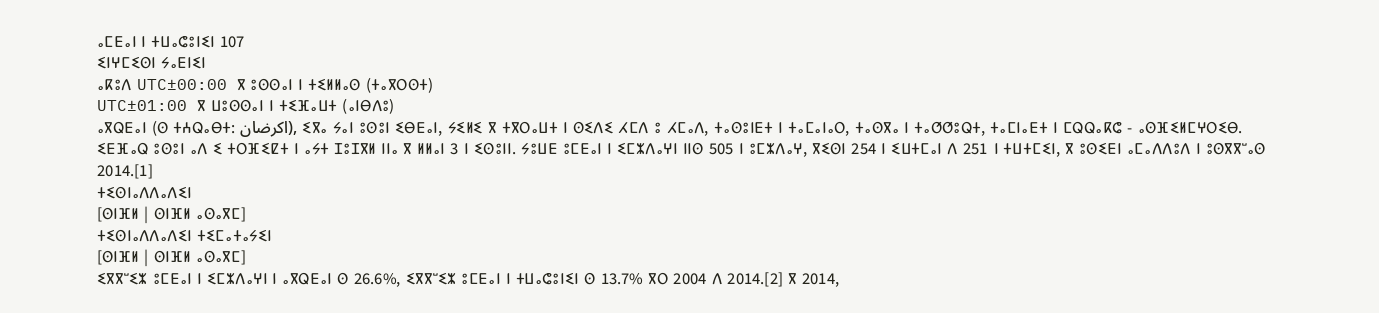ⴰⵎⴹⴰⵏ ⵏ ⵜⵡⴰⵛⵓⵏⵉⵏ 107
ⵉⵏⵖⵎⵉⵙⵏ ⵢⴰⴹⵏⵉⵏ
ⴰⴽⵓⴷ UTC±00:00 ⴳ ⵓⵙⵙⴰⵏ ⵏ ⵜⵉⵍⵍⴰⵙ (ⵜⴰⴳⵔⵙⵜ)
UTC±01:00 ⴳ ⵡⵓⵙⵙⴰⵏ ⵏ ⵜⵉⴼⴰⵡⵜ (ⴰⵏⴱⴷⵓ)
ⴰⴳⵕⴹⴰⵏ (ⵙ ⵜⵄⵕⴰⴱⵜ: اكرضان), ⵉⴳⴰ ⵢⴰⵏ ⵓⵙⵓⵏ ⵉⴱⴹⴰⵏ, ⵢⵉⵍⵉ ⴳ ⵜⴳⵔⴰⵡⵜ ⵏ ⵙⵉⴷⵉ ⵃⵎⴷ ⵓ ⵃⵎⴰⴷ, ⵜⴰⵙⵓⵏⴹⵜ ⵏ ⵜⴰⵎⴰⵏⴰⵔ, ⵜⴰⵙⴳⴰ ⵏ ⵜⴰⵚⵚⵓⵕⵜ, ⵜⴰⵎⵏⴰⴹⵜ ⵏ ⵎⵕⵕⴰⴽⵛ - ⴰⵙⴼⵉⵍⵎⵖⵔⵉⴱ. ⵉⴹⴼⴰⵕ ⵓⵙⵓⵏ ⴰⴷ ⵉ ⵜⵔⴼⵉⵇⵜ ⵏ ⴰⵢⵜ ⵊⵓⵊⴳⵍ ⵏⵏⴰ ⴳ ⵍⵍⴰⵏ 3 ⵏ ⵉⵙⵓⵏⵏ. ⵢⵓⵡⴹ ⵓⵎⴹⴰⵏ ⵏ ⵉⵎⵣⴷⴰⵖⵏ ⵏⵏⵙ 505 ⵏ ⵓⵎⵣⴷⴰⵖ, ⴳⵉⵙⵏ 254 ⵏ ⵉⵡⵜⵎⴰⵏ ⴷ 251 ⵏ ⵜⵡⵜⵎⵉⵏ, ⴳ ⵓⵙⵉⴹⵏ ⴰⵎⴰⴷⴷⵓⴷ ⵏ ⵓⵙⴳⴳⵯⴰⵙ 2014.[1]
ⵜⵉⵙⵏⴰⴷⴷⴰⴷⵉⵏ
[ⵙⵏⴼⵍ | ⵙⵏⴼⵍ ⴰⵙⴰⴳⵎ]
ⵜⵉⵙⵏⴰⴷⴷⴰⴷⵉⵏ ⵜⵉⵎⴰⵜⴰⵢⵉⵏ
[ⵙⵏⴼⵍ | ⵙⵏⴼⵍ ⴰⵙⴰⴳⵎ]
ⵉⴳⴳⵯⵉⵣ ⵓⵎⴹⴰⵏ ⵏ ⵉⵎⵣⴷⴰⵖⵏ ⵏ ⴰⴳⵕⴹⴰⵏ ⵙ 26.6%, ⵉⴳⴳⵯⵉⵣ ⵓⵎⴹⴰⵏ ⵏ ⵜⵡⴰⵛⵓⵏⵉⵏ ⵙ 13.7% ⴳⵔ 2004 ⴷ 2014.[2] ⴳ 2014,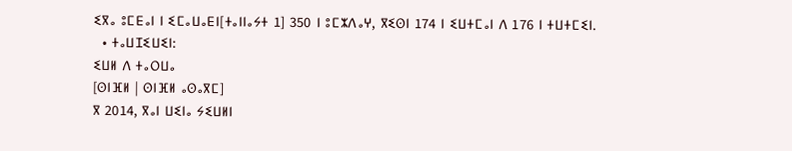ⵉⴳⴰ ⵓⵎⴹⴰⵏ ⵏ ⵉⵎⴰⵡⴰⴹⵏ[ⵜⴰⵏⵏⴰⵢⵜ 1] 350 ⵏ ⵓⵎⵣⴷⴰⵖ, ⴳⵉⵙⵏ 174 ⵏ ⵉⵡⵜⵎⴰⵏ ⴷ 176 ⵏ ⵜⵡⵜⵎⵉⵏ.
  • ⵜⴰⵡⵊⵉⵡⵉⵏ:
ⵉⵡⵍ ⴷ ⵜⴰⵔⵡⴰ
[ⵙⵏⴼⵍ | ⵙⵏⴼⵍ ⴰⵙⴰⴳⵎ]
ⴳ 2014, ⴳⴰⵏ ⵡⵉⵏⴰ ⵢⵉⵡⵍⵏ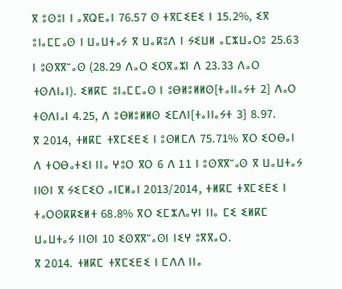ⴳ ⵓⵙⵓⵏ ⵏ ⴰⴳⵕⴹⴰⵏ 76.57 ⵙ ⵜⴳⵎⵉⴹⵉ ⵏ 15.2%, ⵉⴳ ⵓⵏⴰⵎⵎⴰⵙ ⵏ ⵡⴰⵡⵜⴰⵢ ⴳ ⵡⴰⴽⵓⴷ ⵏ ⵢⵉⵡⵍ ⴰⵎⵣⵡⴰⵔⵓ 25.63 ⵏ ⵓⵙⴳⴳⵯⴰⵙ (28.29 ⴷⴰⵔ ⵉⵔⴳⴰⵣⵏ ⴷ 23.33 ⴷⴰⵔ ⵜⵙⴷⵏⴰⵏ). ⵉⵍⴽⵎ ⵓⵏⴰⵎⵎⴰⵙ ⵏ ⵓⴱⵍⵓⵍⵍⵙ[ⵜⴰⵏⵏⴰⵢⵜ 2] ⴷⴰⵔ ⵜⵙⴷⵏⴰⵏ 4.25, ⴷ ⵓⴱⵍⵓⵍⵍⵙ ⵉⵎⴷⵏ[ⵜⴰⵏⵏⴰⵢⵜ 3] 8.97.
ⴳ 2014, ⵜⵍⴽⵎ ⵜⴳⵎⵉⴹⵉ ⵏ ⵓⵙⵍⵎⴷ 75.71% ⴳⵔ ⵉⵔⴱⴰⵏ ⴷ ⵜⵔⴱⴰⵜⵉⵏ ⵏⵏⴰ ⵖⵓⵔ ⴳⵔ 6 ⴷ 11 ⵏ ⵓⵙⴳⴳⵯⴰⵙ ⴳ ⵡⴰⵡⵜⴰⵢ ⵏⵏⵙⵏ ⴳ ⵢⵉⵎⵉⵔ ⴰⵏⵎⵍⴰⵏ 2013/2014, ⵜⵍⴽⵎ ⵜⴳⵎⵉⴹⵉ ⵏ ⵜⴰⵔⵙⴽⴽⵉⵍⵜ 68.8% ⴳⵔ ⵉⵎⵣⴷⴰⵖⵏ ⵏⵏⴰ ⵎⵉ ⵉⵍⴽⵎ ⵡⴰⵡⵜⴰⵢ ⵏⵏⵙⵏ 10 ⵉⵙⴳⴳⵯⴰⵙⵏ ⵏⵉⵖ ⵓⴳⴳⴰⵔ.
ⴳ 2014. ⵜⵍⴽⵎ ⵜⴳⵎⵉⴹⵉ ⵏ ⵎⴷⴷ ⵏⵏⴰ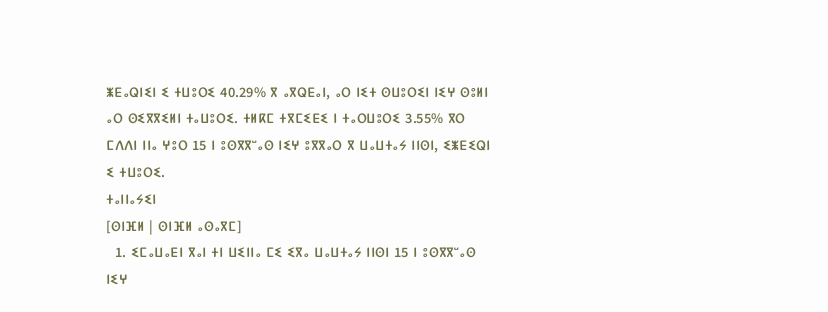ⵥⴹⴰⵕⵏⵉⵏ ⵉ ⵜⵡⵓⵔⵉ 40.29% ⴳ ⴰⴳⵕⴹⴰⵏ, ⴰⵔ ⵏⵉⵜ ⵙⵡⵓⵔⵉⵏ ⵏⵉⵖ ⵙⵓⵍⵏ ⴰⵔ ⵙⵉⴳⴳⵉⵍⵏ ⵜⴰⵡⵓⵔⵉ. ⵜⵍⴽⵎ ⵜⴳⵎⵉⴹⵉ ⵏ ⵜⴰⵔⵡⵓⵔⵉ 3.55% ⴳⵔ ⵎⴷⴷⵏ ⵏⵏⴰ ⵖⵓⵔ 15 ⵏ ⵓⵙⴳⴳⵯⴰⵙ ⵏⵉⵖ ⵓⴳⴳⴰⵔ ⴳ ⵡⴰⵡⵜⴰⵢ ⵏⵏⵙⵏ, ⵉⵥⴹⵉⵕⵏ ⵉ ⵜⵡⵓⵔⵉ.
ⵜⴰⵏⵏⴰⵢⵉⵏ
[ⵙⵏⴼⵍ | ⵙⵏⴼⵍ ⴰⵙⴰⴳⵎ]
  1. ⵉⵎⴰⵡⴰⴹⵏ ⴳⴰⵏ ⵜⵏ ⵡⵉⵏⵏⴰ ⵎⵉ ⵉⴳⴰ ⵡⴰⵡⵜⴰⵢ ⵏⵏⵙⵏ 15 ⵏ ⵓⵙⴳⴳⵯⴰⵙ ⵏⵉⵖ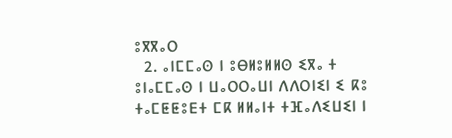ⵓⴳⴳⴰⵔ
  2. ⴰⵏⵎⵎⴰⵙ ⵏ ⵓⴱⵍⵓⵍⵍⵙ ⵉⴳⴰ ⵜ ⵓⵏⴰⵎⵎⴰⵙ ⵏ ⵡⴰⵔⵔⴰⵡⵏ ⴷⴷⵔⵏⵉⵏ ⵉ ⴽⵓ ⵜⴰⵎⵟⵟⵓⴹⵜ ⵎⴽ ⵍⵍⴰⵏⵜ ⵜⴼⴰⴷⵉⵡⵉⵏ ⵏ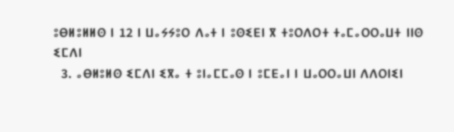ⵓⴱⵍⵓⵍⵍⵙ ⵏ 12 ⵏ ⵡⴰⵢⵢⵓⵔ ⴷⴰⵜ ⵏ ⵓⵙⵉⴹⵏ ⴳ ⵜⵓⵔⴷⵔⵜ ⵜⴰⵎⴰⵔⵔⴰⵡⵜ ⵏⵏⵙ ⵉⵎⴷⵏ
  3. ⴰⴱⵍⵓⵍⵙ ⵉⵎⴷⵏ ⵉⴳⴰ ⵜ ⵓⵏⴰⵎⵎⴰⵙ ⵏ ⵓⵎⴹⴰⵏ ⵏ ⵡⴰⵔⵔⴰⵡⵏ ⴷⴷⵔⵏⵉⵏ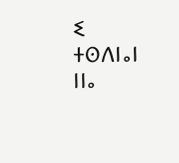ⵉ ⵜⵙⴷⵏⴰⵏ ⵏⵏⴰ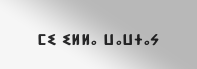ⵎⵉ ⵉⵍⵍⴰ ⵡⴰⵡⵜⴰⵢ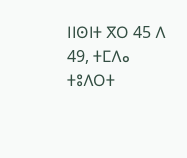ⵏⵏⵙⵏⵜ ⴳⵔ 45 ⴷ 49, ⵜⵎⴷⴰ ⵜⵓⴷⵔⵜ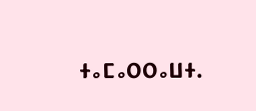ⵜⴰⵎⴰⵔⵔⴰⵡⵜ.